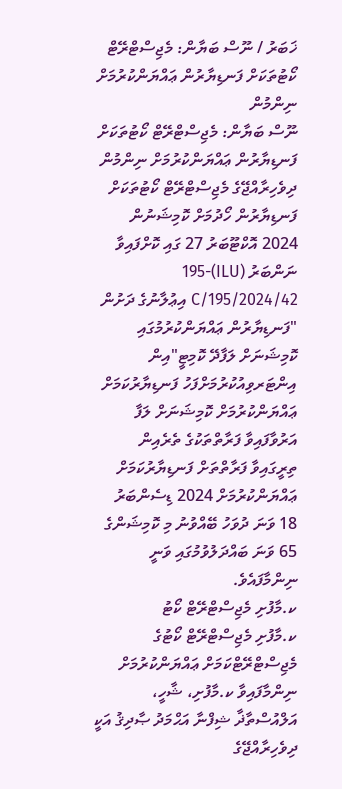ޚަބަރު / ނޫސް ބަޔާން: މެޖިސްޓްރޭޓް ކޯޓުތަކަށް ފަނޑިޔާރުން ޢައްޔަންކުރުމަށް ނިންމުން
ނޫސް ބަޔާން: މެޖިސްޓްރޭޓް ކޯޓުތަކަށް ފަނޑިޔާރުން ޢައްޔަންކުރުމަށް ނިންމުން
ދިވެހިރާއްޖޭގެ މެޖިސްޓްރޭޓް ކޯޓުތަކަށް ފަނޑިޔާރުން ހޯދުމަށް ކޮމިޝަނުން 2024 އޮކްޓޫބަރު 27 ގައި ކޮށްފައިވާ ނަންބަރު (ILU)195-C/195/2024/42 އިޢުލާނުގެ ދަށުން "ފަނޑިޔާރުން ޢައްޔަންކުރުމުގައި ކޮމިޝަނަށް ލަފާދޭ ކޮމިޓީ"އިން އިންޓަރވިއުކުރުމަށްފަހު ފަނޑިޔާރުކަމަށް ޢައްޔަންކުރުމަށް ކޮމިޝަނަށް ލަފާ އަރުވާފައިވާ ފަރާތްތަކުގެ ތެރެއިން ތިރީގައިވާ ފަރާތްތަށް ފަނޑިޔާރުކަމަށް ޢައްޔަންކުރުމަށް 2024 ޑިސެންބަރު 18 ވަނަ ދުވަހު ބޭއްވުނު މި ކޮމިޝަންގެ 65 ވަނަ ބައްދަލުވުމުގައި ވަނީ ނިންމާފައެވެ.
ކ.މާފުށި މެޖިސްޓްރޭޓް ކޯޓު
ކ.މާފުށި މެޖިސްޓްރޭޓް ކޯޓުގެ މެޖިސްޓްރޭޓްކަމަށް ޢައްޔަންކުރުމަށް ނިންމާފައިވާ ކ.މާފުށި، ޝާހީ، އަލްއުސްތާޛާ ޝިފްނާ އަޙްމަދު ޞާދިޤު އަކީ ދިވެހިރާއްޖޭގެ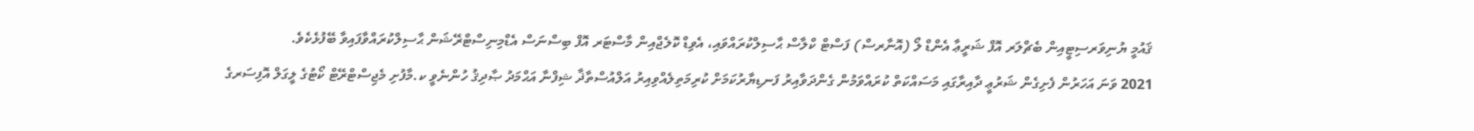ޤައުމީ ޔުނިވަރސިޓީއިން ބެޗްލަރ އޮފް ޝަރީޢާ އެންޑް ލޯ (އޮނާރސް) ފަސްޓް ކްލާސް ޙާސިލްކުރައްވައި، އެވިޑް ކޮލެޖްއިން މާސްޓަރ އޮފް ބިސްނަސް އެޑްމިނިސްޓްރޭޝަން ޙާސިލްކުރައްވާފައިވާ ބޭފުޅެކެވެ.
2021 ވަނަ އަހަރުން ފެށިގެން ޝަރުޢީ ދާއިރާގައި މަސައްކަތް ކުރައްވަމުން ގެންދަވާއިރު ފަނޑިޔާރުކަމަށް ކުރިމަތިލެއްވިއިރު އަލްއުސްތާޛާ ޝިފްނާ އަޙްމަދު ޞާދިޤު ހުންނެވީ ކ.މާފުށި މެޖިސްޓްރޭޓް ކޯޓުގެ ލީގަލް އޮފިސަރގެ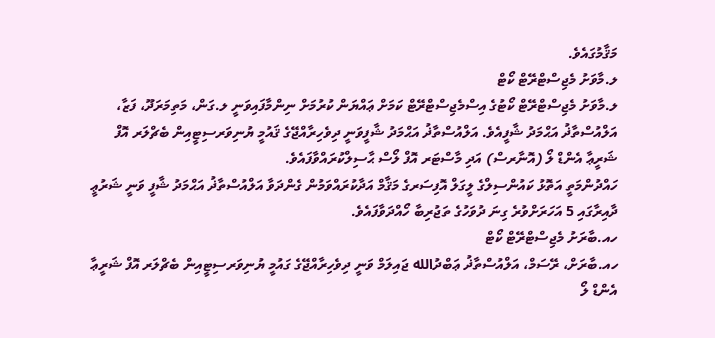މަޤާމުގައެވެ.
ލ.މާވަށު މެޖިސްޓްރޭޓް ކޯޓް
ލ.މާވަށު މެޖިސްޓްރޭޓް ކޯޓުގެ އިސްމެޖިސްޓްރޭޓް ކަމަށް ޢައްޔަން ކުރުމަށް ނިންމާފައިވަނީ ލ.ގަން، މަތިމަރަދޫ، ފަޒާ، އަލްއުސްތާޛު އަޙްމަދު ޝާފީއެވެ. އަލްއުސްތާޛު އަޙްމަދު ޝާފީވަނީ ދިވެހިރާއްޖޭގެ ޤައުމީ ޔުނިވަރސިޓީއިން ބެޗްލަރ އޮފް ޝަރީޢާ އެންޑް ލޯ (އޮނާރސް) އަދި މާސްޓަރ އޮފް ލޯސް ޙާސިލްކުރައްވާފައެވެ.
ހައްދުންމަތީ އަތޮޅު ކައުންސިލްގެ ލީގަލް އޮފިސަރގެ މަޤާމް އަދާކުރައްވަމުން ގެންދަވާ އަލްއުސްތާޛު އަޙްމަދު ޝާފީ ވަނީ ޝަރުޢީ ދާއިރާގައި 5 އަހަރަށްވުރެ ގިނަ ދުވަހުގެ ތަޖުރިބާ ހޯއްދަވާފައެވެ.
ހއ.ބާރަށު މެޖިސްޓްރޭޓް ކޯޓް
ހއ.ބާރަށް، ރޭސަމް، އަލްއުސްތާޛު ޢަބްދުالله ޖައިލަމް ވަނީ ދިވެހިރާއްޖޭގެ ގައުމީ ޔުނިވަރސިޓީއިން ބެޗްލަރ އޮފް ޝަރީޢާ އެންޑް ލޯ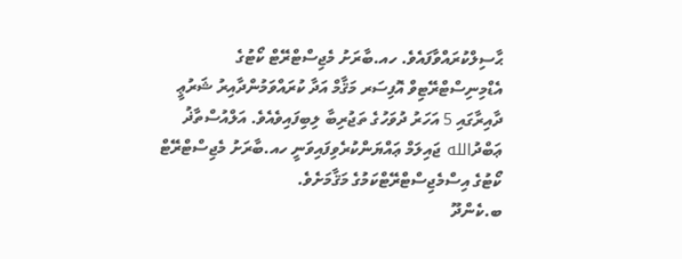ޙާސިލްކުރައްވާފައެވެ. ހއ.ބާރަށު މެޖިސްޓްރޭޓް ކޯޓުގެ އެޑްމިނިސްޓްރޭޓިވް އޮފިސަރ މަޤާމް އަދާ ކުރައްވަމުންދާއިރު ޝަރުޢީ ދާއިރާގައި 5 އަހަރު ދުވަހުގެ ތަޖުރިބާ ލިބިފައިވެއެވެ. އަލްއުސްތާޛު ޢަބްދުالله ޖައިލަމް ޢައްޔަންކުރެވިފައިވަނީ ހއ.ބާރަށު މެޖިސްޓްރޭޓް ކޯޓުގެ އިސްމެޖިސްޓްރޭޓްކަމުގެ މަޤާމަށެވެ.
ބ.ކެންދޫ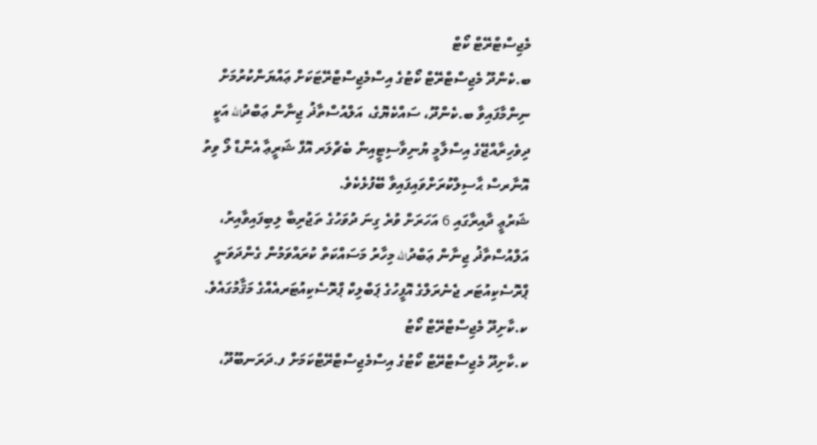މެޖިސްޓްރޭޓް ކޯޓް
ބ.ކެންދޫ މެޖިސްޓްރޭޓް ކޯޓުގެ އިސްމެޖިސްޓްރޭޓަކަށް ޢައްޔަންކުރުމަށް ނިންމާފައިވާ ބ.ކެންދޫ، ސައްކެޔޮގެ، އަލްއުސްތާޛު ޖިނާން ޢަބްދުالله އަކީ ދިވެހިރާއްޖޭގެ އިސްލާމީ ޔުނިވާސިޓީއިން ބެޗްލަރ އޮފް ޝަރީޢާ އެންޑް ލޯ ވިތު އޮނާރސް ޙާސިލްކުރަށްވައިފައިވާ ބޭފުޅެކެވެ.
ޝަރުޢީ ދާއިރާގައި 6 އަހަރަށް ވުރެ ގިނަ ދުވަހުގެ ތަޖުރިބާ ލިބިފައިވާއިރު، އަލްއުސްތާޛު ޖިނާން ޢަބްދުالله މިހާރު މަސައްކަތް ކުރައްވަމުން ގެންދަވަނީ ޕްރޮސެކިއުޓަރ ޖެނެރަލްގެ އޮފީހުގެ ޕަބްލިކް ޕްރޮސެކިއުޓަރއެއްގެ މަޤާމުގައެވެ.
ކ.ކާށިދޫ މެޖިސްޓްރޭޓް ކޯޓު
ކ.ކާށިދޫ މެޖިސްޓްރޭޓް ކޯޓުގެ އިސްމެޖިސްޓްރޭޓްކަމަށް ފ.ދަރަނބޫދޫ،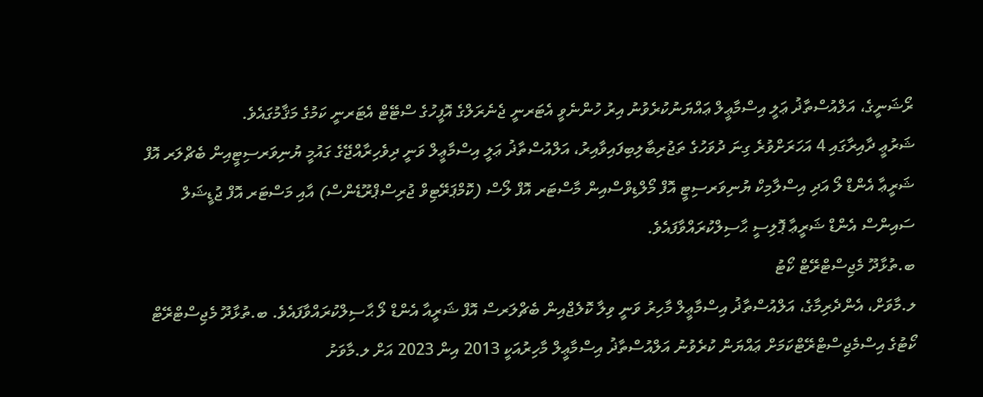ރޯޝަނީގެ، އަލްއުސްތާޛު ޢަލީ އިސްމާޢީލް ޢައްޔަނުކުރެވުނު އިރު ހުންނެވީ އެޓަރނީ ޖެނެރަލްގެ އޮފީހުގެ ސްޓޭޓް އެޓަރނީ ކަމުގެ މަޤާމުގައެވެ.
ޝަރުޢީ ދާއިރާގައި 4 އަހަރަށްވުރެ ގިނަ ދުވަހުގެ ތަޖުރިބާލިބިފައިވާއިރު، އަލްއުސްތާޛު ޢަލީ އިސްމާޢީލް ވަނީ ދިވެހިރާއްޖޭގެ ގައުމީ ޔުނިވަރސިޓީއިން ބެޗްލަރ އޮފް ޝަރީޢާ އެންޑް ލޯ އަދި އިސްލާމިކް ޔުނިވަރސިޓީ އޮފް މޯލްޑިވްސްއިން މާސްޓަރ އޮފް ލޯސް (ކޮމްޕަރޭޓިވް ޖުރިސްޕްރޫޑެންސް) އާއި މަސްޓަރ އޮފް ޖުޑީޝަލް ސައިންސް އެންޑް ޝަރީޢާ ޕޮލިސީ ޙާސިލްކުރައްވާފައެވެ.
ބ.ތުޅާދޫ މެޖިސްޓްރޭޓް ކޯޓު
ލ.މާވަށް، އެންދެރިމާގެ، އަލްއުސްތާޛު އިސްމާޢީލް މާހިރު ވަނީ ވިލާ ކޮލެޖްއިން ބެޗްލަރސް އޮފް ޝަރީއާ އެންޑް ލޯ ޙާސިލްކުރައްވާފައެވެ. ބ.ތުޅާދޫ މެޖިސްޓްރޭޓް ކޯޓުގެ އިސްމެޖިސްޓްރޭޓްކަމަށް ޢައްޔަން ކުރެވުނު އަލްއުސްތާޛު އިސްމާޢީލް މާހިރުއަކީ 2013 އިން 2023 އަށް ލ.މާވަށު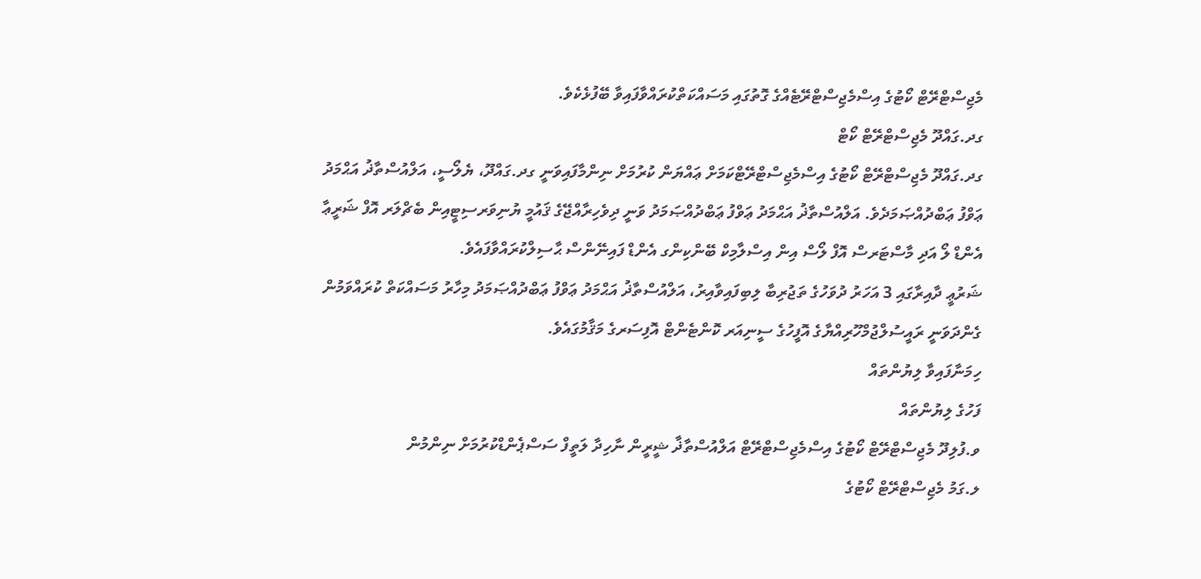މެޖިސްޓްރޭޓް ކޯޓުގެ އިސްމެޖިސްޓްރޭޓެއްގެ ގޮތުގައި މަސައްކަތްކުރައްވާފައިވާ ބޭފުޅެކެވެ.
ގދ.ގައްދޫ މެޖިސްޓްރޭޓް ކޯޓް
ގދ.ގައްދޫ މެޖިސްޓްރޭޓް ކޯޓުގެ އިސްމެޖިސްޓްރޭޓްކަމަށް ޢައްޔަން ކުރުމަށް ނިންމާފައިވަނީ ގދ.ގައްދޫ، ޔެލޯސީ، އަލްއުސްތާޛު އަޙްމަދު ޢަވްފު ޢަބްދުއްޞަމަދެވެ. އަލްއުސްތާޛު އަޙްމަދު ޢަވްފު ޢަބްދުއްޞަމަދު ވަނީ ދިވެހިރާއްޖޭގެ ޤައުމީ ޔުނިވަރސިޓީއިން ބެޗްލަރ އޮފް ޝަރީޢާ އެންޑް ލޯ އަދި މާސްޓަރސް އޮފް ލޯސް އިން އިސްލާމިކް ބޭންކިންގ އެންޑް ފައިނޭންސް ޙާސިލްކުރައްވާފައެވެ.
ޝަރުޢީ ދާއިރާގައި 3 އަހަރު ދުވަހުގެ ތަޖުރިބާ ލިބިފައިވާއިރު، އަލްއުސްތާޛު އަޙްމަދު ޢަވްފު ޢަބްދުއްޞަމަދު މިހާރު މަސައްކަތް ކުރައްވަމުން ގެންދަވަނީ ރައީސުލްޖުމްހޫރިއްޔާގެ އޮފީހުގެ ސީނިއަރ ކޮންޓެންޓް އޮފިސަރގެ މަޤާމުގައެވެ.
ހިމަނާފައިވާ ލިޔުންތައް
ފަހުގެ ލިޔުންތައް
ވ.ފުލިދޫ މެޖިސްޓްރޭޓް ކޯޓުގެ އިސްމެޖިސްޓްރޭޓް އަލްއުސްތާޛާ ޝީރީން ނާހިދާ ލަތީފް ސަސްޕެންޑްކުރުމަށް ނިންމުން
ލ.ގަމު މެޖިސްޓްރޭޓް ކޯޓުގެ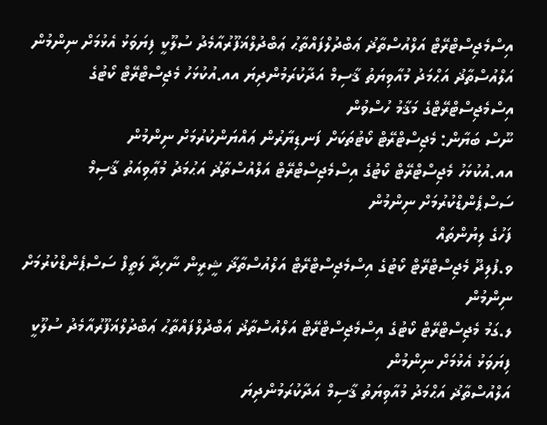އިސްމެޖިސްޓްރޭޓް އަލްއުސްތާޛު ޢަބްދުލްފައްތާޙު ޢަބްދުލްޣަފޫރުއާމެދު ސުލޫކީ ފިޔަވަޅު އެޅުމަށް ނިންމުން
އަލްއުސްތާޛު އަޙްމަދު މުއާވިޔަތު ޤާސިމް އަދާކުރަމުންދިޔަ އއ.އުކުޅަހު މެޖިސްޓްރޭޓް ކޯޓުގެ އިސްމެޖިސްޓްރޭޓްގެ މަޤާމު ހުސްވުން
ނޫސް ބަޔާން: މެޖިސްޓްރޭޓް ކޯޓުތަކަށް ފަނޑިޔާރުން ޢައްޔަންކުރުމަށް ނިންމުން
އއ.އުކުޅަހު މެޖިސްޓްރޭޓް ކޯޓުގެ އިސްމެޖިސްޓްރޭޓް އަލްއުސްތާޛު އަޙުމަދު މުޢާވިއަތު ޤާސިމް ސަސްޕެންޑްކުރުމަށް ނިންމުން
ފަހުގެ ލިޔުންތައް
ވ.ފުލިދޫ މެޖިސްޓްރޭޓް ކޯޓުގެ އިސްމެޖިސްޓްރޭޓް އަލްއުސްތާޛާ ޝީރީން ނާހިދާ ލަތީފް ސަސްޕެންޑްކުރުމަށް ނިންމުން
ލ.ގަމު މެޖިސްޓްރޭޓް ކޯޓުގެ އިސްމެޖިސްޓްރޭޓް އަލްއުސްތާޛު ޢަބްދުލްފައްތާޙު ޢަބްދުލްޣަފޫރުއާމެދު ސުލޫކީ ފިޔަވަޅު އެޅުމަށް ނިންމުން
އަލްއުސްތާޛު އަޙްމަދު މުއާވިޔަތު ޤާސިމް އަދާކުރަމުންދިޔަ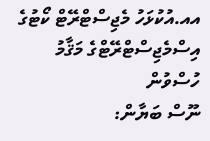އއ.އުކުޅަހު މެޖިސްޓްރޭޓް ކޯޓުގެ އިސްމެޖިސްޓްރޭޓްގެ މަޤާމު ހުސްވުން
ނޫސް ބަޔާން: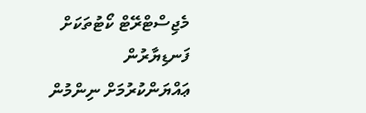މެޖިސްޓްރޭޓް ކޯޓުތަކަށް ފަނޑިޔާރުން ޢައްޔަންކުރުމަށް ނިންމުން